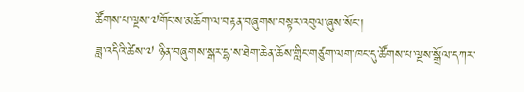ཚོགས་པ་ལྔས་༧གོང་ས་མཆོག་ལ་བརྟན་བཞུགས་བསྟར་འབུལ་ཞུས་སོང་།
ཟླ་འདིའི་ཚེས་༧ ཉིན་བཞུགས་སྒར་དྷ་ས་ཐེག་ཆེན་ཆོས་གླིང་གཙུག་ལག་ཁང་དུ་ཚོགས་པ་ལྔས་སྒྲོལ་དཀར་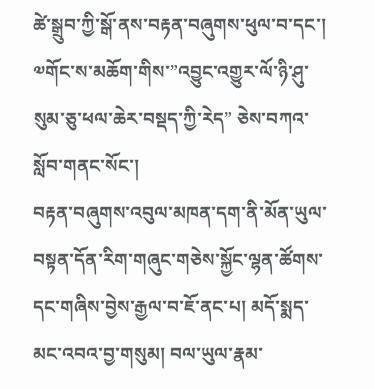ཚེ་སྒྲུབ་ཀྱི་སྒོ་ནས་བརྟན་བཞུགས་ཕུལ་བ་དང་། ༧གོང་ས་མཆོག་གིས་”འབྱུང་འགྱུར་ལོ་ཉི་ཤུ་སུམ་ཅུ་ཕལ་ཆེར་བསྡད་ཀྱི་རེད” ཅེས་བཀའ་སློབ་གནང་སོང་།
བརྟན་བཞུགས་འབུལ་མཁན་དག་ནི་མོན་ཡུལ་བསྟན་དོན་རིག་གཞུང་གཅེས་སྐྱོང་ལྷན་ཚོགས་དང་གཞིས་བྱེས་རྒྱལ་བ་ཇོ་ནང་པ། མདོ་སྨད་མང་འབའ་བྱ་གསུམ། བལ་ཡུལ་རྣམ་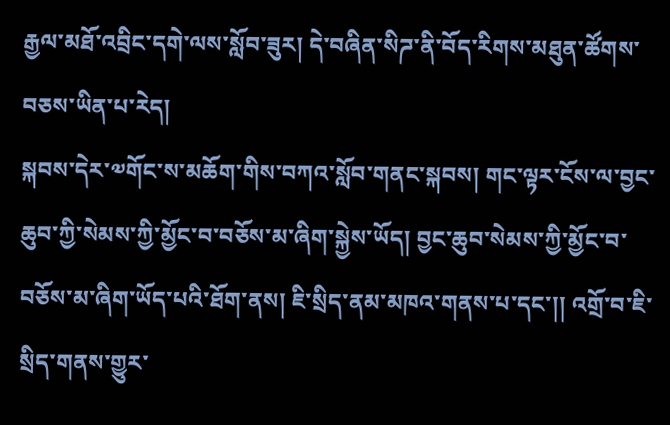རྒྱལ་མཐོ་འབྲིང་དགེ་ལས་སློབ་ཟུར། དེ་བཞིན་སིཌ་ནི་བོད་རིགས་མཐུན་ཚོགས་བཅས་ཡིན་པ་རེད།
སྐབས་དེར་༧གོང་ས་མཆོག་གིས་བཀའ་སློབ་གནང་སྐབས། གང་ལྟར་ངོས་ལ་བྱང་ཆུབ་ཀྱི་སེམས་ཀྱི་མྱོང་བ་བཅོས་མ་ཞིག་སྐྱེས་ཡོད། བྱང་ཆུབ་སེམས་ཀྱི་མྱོང་བ་བཅོས་མ་ཞིག་ཡོད་པའི་ཐོག་ནས། ཇི་སྲིད་ནམ་མཁའ་གནས་པ་དང་།། འགྲོ་བ་ཇི་སྲིད་གནས་གྱུར་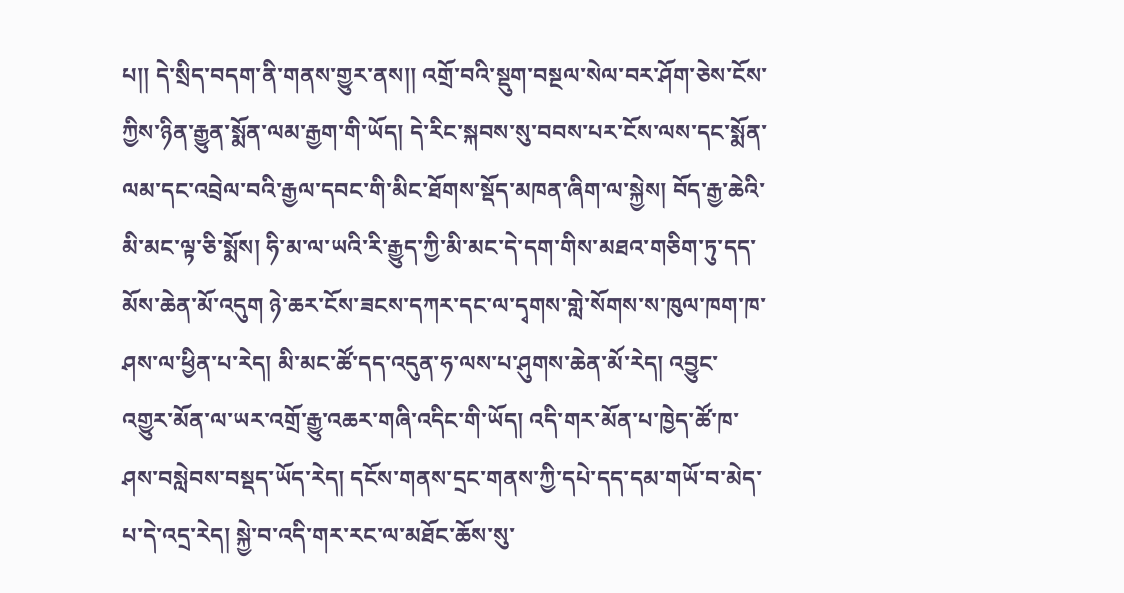པ།། དེ་སྲིད་བདག་ནི་གནས་གྱུར་ནས།། འགྲོ་བའི་སྡུག་བསྔལ་སེལ་བར་ཤོག་ཅེས་ངོས་ཀྱིས་ཉིན་རྒྱུན་སྨོན་ལམ་རྒྱག་གི་ཡོད། དེ་རིང་སྐབས་སུ་བབས་པར་ངོས་ལས་དང་སྨོན་ལམ་དང་འབྲེལ་བའི་རྒྱལ་དབང་གི་མིང་ཐོགས་སྡོད་མཁན་ཞིག་ལ་སྐྱེས། བོད་རྒྱ་ཆེའི་མི་མང་ལྟ་ཅི་སྨོས། ཧི་མ་ལ་ཡའི་རི་རྒྱུད་ཀྱི་མི་མང་དེ་དག་གིས་མཐའ་གཅིག་ཏུ་དད་མོས་ཆེན་མོ་འདུག ཉེ་ཆར་ངོས་ཟངས་དཀར་དང་ལ་དྭགས་གླེ་སོགས་ས་ཁུལ་ཁག་ཁ་ཤས་ལ་ཕྱིན་པ་རེད། མི་མང་ཚོ་དད་འདུན་ཧ་ལས་པ་ཤུགས་ཆེན་མོ་རེད། འབྱུང་འགྱུར་མོན་ལ་ཡར་འགྲོ་རྒྱུ་འཆར་གཞི་འདིང་གི་ཡོད། འདི་གར་མོན་པ་ཁྱེད་ཚོ་ཁ་ཤས་བསླེབས་བསྡད་ཡོད་རེད། དངོས་གནས་དྲང་གནས་ཀྱི་དཔེ་དད་དམ་གཡོ་བ་མེད་པ་དེ་འདྲ་རེད། སྐྱེ་བ་འདི་གར་རང་ལ་མཐོང་ཆོས་སུ་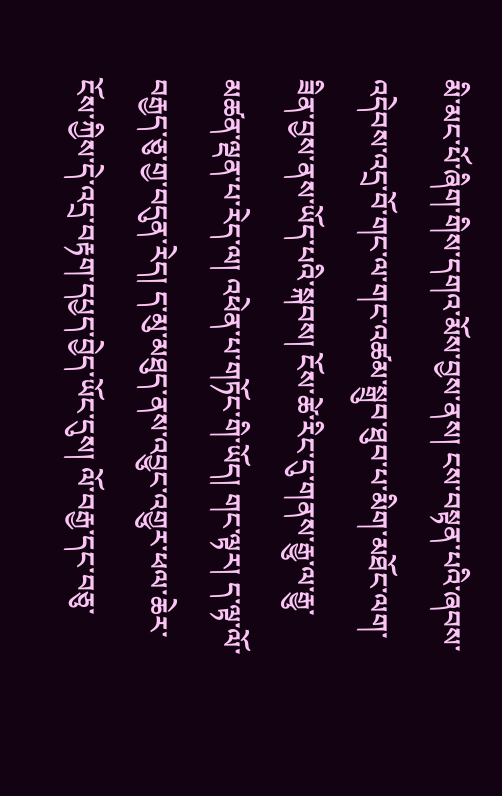མི་མང་པོ་ཞིག་གིས་དགའ་མོས་བྱས་ནས། ངས་བསྟན་པའི་ཞབས་འདེབས་འདྲ་བོ་གང་ལ་གང་འཚམ་སྒྲུབ་ཐུབ་པ་མིག་མཐོང་ལག་ཟིན་བྱས་ནས་ཡོད་པའི་སྐབས། ངོས་ཚེ་རིང་དུ་གནས་རྒྱུ་ལ་རྒྱུ་མཚན་ལྡན་པ་རེད་ལ། འཕེན་པ་གཏོང་གི་ཡོད། གང་ལྟར། ད་ལྟ་ལོ་བརྒྱད་ཅུ་གྱ་བདུན་རེད། ད་མུ་མཐུད་ནས་འབྱུང་འགྱུར་ཕལ་ཆེར་ངོས་ཀྱིས་དེ་འདྲ་བརྟག་དཔྱད་བྱེད་ཡོང་དུས། ལོ་བརྒྱ་དང་བཅུ་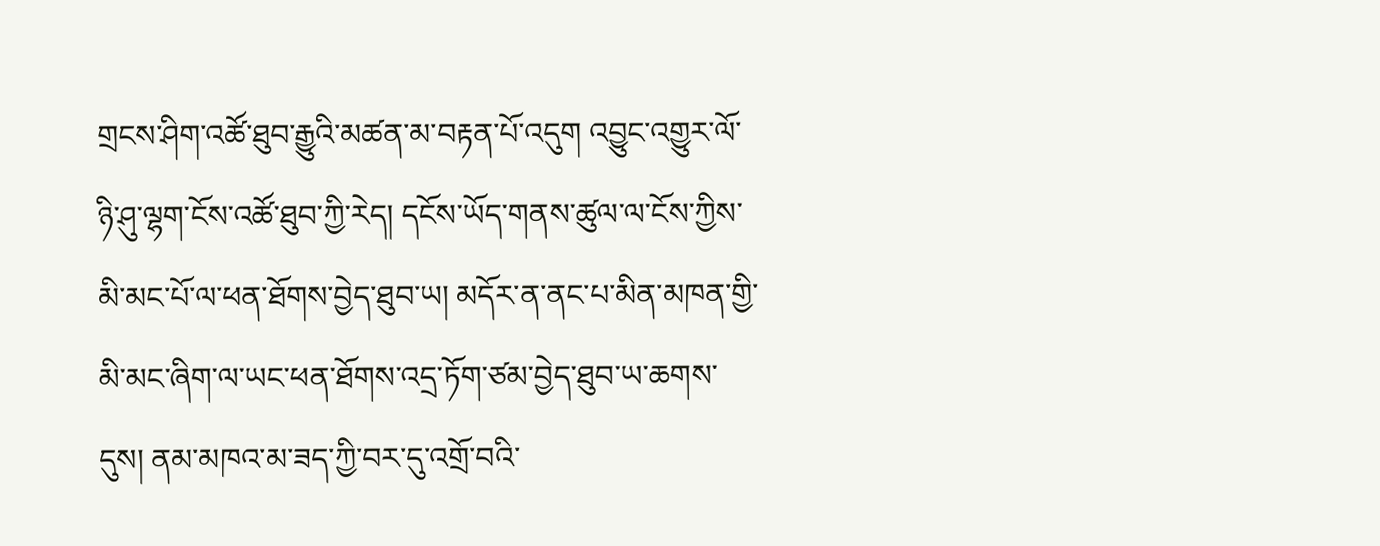གྲངས་ཤིག་འཚོ་ཐུབ་རྒྱུའི་མཚན་མ་བརྟན་པོ་འདུག འབྱུང་འགྱུར་ལོ་ཉི་ཤུ་ལྷག་ངོས་འཚོ་ཐུབ་ཀྱི་རེད། དངོས་ཡོད་གནས་ཚུལ་ལ་ངོས་ཀྱིས་མི་མང་པོ་ལ་ཕན་ཐོགས་བྱེད་ཐུབ་ཡ། མདོར་ན་ནང་པ་མིན་མཁན་གྱི་མི་མང་ཞིག་ལ་ཡང་ཕན་ཐོགས་འདྲ་ཏོག་ཙམ་བྱེད་ཐུབ་ཡ་ཆགས་དུས། ནམ་མཁའ་མ་ཟད་ཀྱི་བར་དུ་འགྲོ་བའི་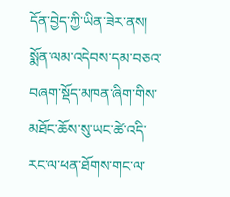དོན་བྱེད་ཀྱི་ཡིན་ཟེར་ནས། སྨོན་ལམ་འདེབས་དམ་བཅའ་བཞག་སྡོད་མཁན་ཞིག་གིས་མཐོང་ཆོས་སུ་ཡང་ཚེ་འདི་རང་ལ་ཕན་ཐོགས་གང་ལ་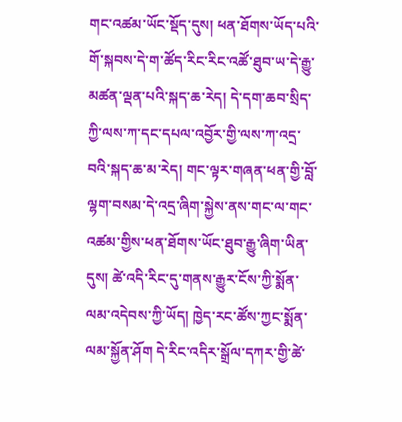གང་འཚམ་ཡོང་སྡོད་དུས། ཕན་ཐོགས་ཡོད་པའི་གོ་སྐབས་དེ་ག་ཚོད་རིང་རིང་འཚོ་ཐུབ་ཡ་དེ་རྒྱུ་མཚན་ལྡན་པའི་སྐད་ཆ་རེད། དེ་དག་ཆབ་སྲིད་ཀྱི་ལས་ཀ་དང་དཔལ་འབྱོར་གྱི་ལས་ཀ་འདྲ་བའི་སྐད་ཆ་མ་རེད། གང་ལྟར་གཞན་ཕན་གྱི་བློ་ལྷག་བསམ་དེ་འདྲ་ཞིག་སྐྱེས་ནས་གང་ལ་གང་འཚམ་གྱིས་ཕན་ཐོགས་ཡོང་ཐུབ་རྒྱུ་ཞིག་ཡིན་དུས། ཚེ་འདི་རིང་དུ་གནས་རྒྱུར་ངོས་ཀྱི་སྨོན་ལམ་འདེབས་ཀྱི་ཡོད། ཁྱེད་རང་ཚོས་ཀྱང་སྨོན་ལམ་སྐྱོན་ཤོག དེ་རིང་འདིར་སྒྲོལ་དཀར་གྱི་ཚེ་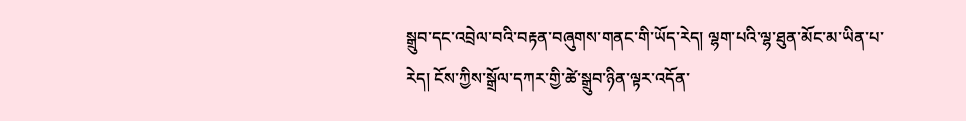སྒྲུབ་དང་འབྲེལ་བའི་བརྟན་བཞུགས་གནང་གི་ཡོད་རེད། ལྷག་པའི་ལྷ་ཐུན་མོང་མ་ཡིན་པ་རེད། ངོས་ཀྱིས་སྒྲོལ་དཀར་གྱི་ཚེ་སྒྲུབ་ཉིན་ལྟར་འདོན་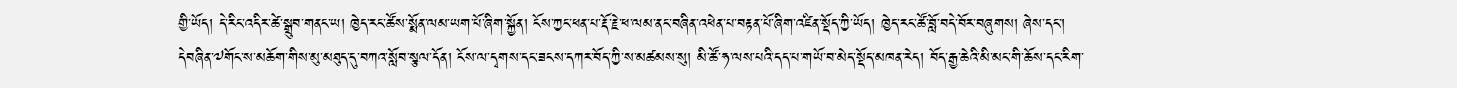གྱི་ཡོད། དེ་རིང་འདིར་ཚེ་སྒྲུབ་གནང་ཡ། ཁྱེད་རང་ཚོས་སྨོན་ལམ་ཡག་པོ་ཞིག་སྐྱོན། ངོས་ཀྱང་ཕན་པ་རྡོ་རྗེ་ཕ་ལམ་ནང་བཞིན་འཕེན་པ་བརྟན་པོ་ཞིག་འཛིན་སྡོད་ཀྱི་ཡོད། ཁྱེད་རང་ཚོ་བློ་བདེ་བོར་བཞུགས། ཞེས་དང་།
དེབཞིན་༧གོང་ས་མཆོག་གིས་མུ་མཐུད་དུ་བཀའ་སློབ་སྩལ་དོན། ངོས་ལ་དྭགས་དང་ཟངས་དཀར་བོད་ཀྱི་ས་མཚམས་སུ། མི་ཚོ་ཧ་ལས་པའི་དད་པ་གཡོ་བ་མེད་སྡོད་མཁན་རེད། བོད་རྒྱ་ཆེའི་མི་མང་གི་ཆོས་དང་རིག་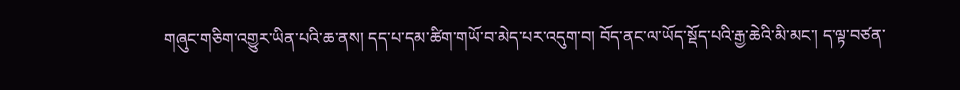གཞུང་གཅིག་འགྱུར་ཡིན་པའི་ཆ་ནས། དད་པ་དམ་ཚིག་གཡོ་བ་མེད་པར་འདུག་བ། བོད་ནང་ལ་ཡོད་སྡོད་པའི་རྒྱ་ཆེའི་མི་མང་། ད་ལྟ་བཙན་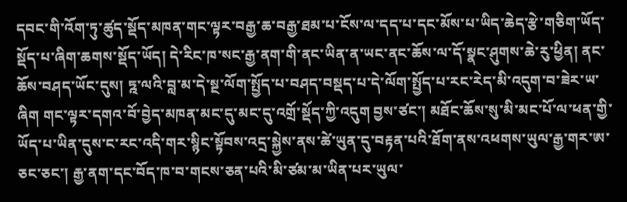དབང་གི་འོག་ཏུ་ཚུད་སྡོད་མཁན་གང་ལྟར་བརྒྱ་ཆ་བརྒྱ་ཐམ་པ་ངོས་ལ་དད་པ་དང་མོས་པ་ཡིད་ཆེད་རྩེ་གཅིག་ཡོད་སྡོད་པ་ཞིག་ཆགས་སྡོད་ཡོད། དེ་རིང་ཁ་སང་རྒྱ་ནག་གི་ནང་ཡིན་ན་ཡང་ནང་ཆོས་ལ་དོ་སྣང་ཤུགས་ཆེ་རུ་ཕྱིན། ནང་ཆོས་བཤད་ཡོང་དུས། ཏྰ་ལའི་བླ་མ་དེ་སྔ་ལོག་སྤྱོད་པ་བཤད་བསྡད་པ་དེ་ལོག་སྤྱོད་པ་རང་རེད་མི་འདུག་བ་ཟེར་ཡ་ཞིག གང་ལྟར་དགའ་བོ་བྱེད་མཁན་མང་དུ་མང་དུ་འགྲོ་སྡོད་ཀྱི་འདུག བྱས་ཙང་། མཐོང་ཆོས་སུ་མི་མང་པོ་ལ་ཕན་གྱི་ཡོད་པ་ཡིན་དུས་ང་རང་འདི་གར་སྙིང་སྟོབས་འདྲ་སྐྱེས་ནས་ཚེ་ཡུན་དུ་བརྟན་པའི་ཐོག་ནས་འཕགས་ཡུལ་རྒྱ་གར་ཨ་ཅང་ཅང་། རྒྱ་ནག་དང་བོད་ཁ་བ་གངས་ཅན་པའི་མི་ཙམ་མ་ཡིན་པར་ཡུལ་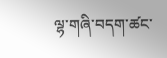ལྷ་གཞི་བདག་ཚང་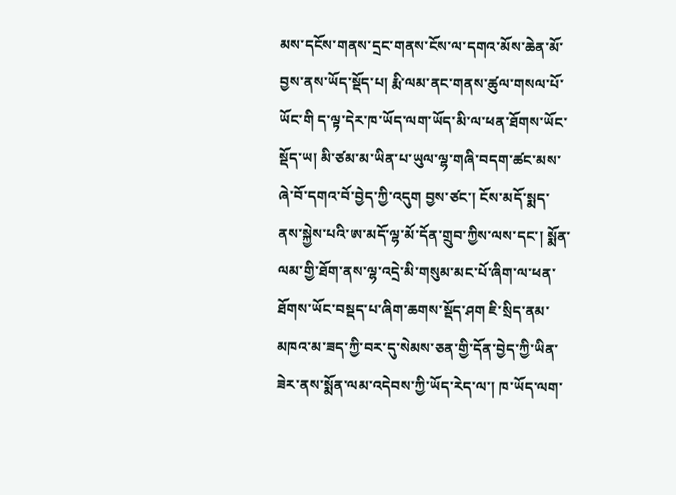མས་དངོས་གནས་དྲང་གནས་ངོས་ལ་དགའ་མོས་ཆེན་མོ་བྱས་ནས་ཡོད་སྡོད་པ། རྨི་ལམ་ནང་གནས་ཚུལ་གསལ་པོ་ཡོང་གི ད་ལྟ་དེར་ཁ་ཡོད་ལག་ཡོད་མི་ལ་ཕན་ཐོགས་ཡོང་སྡོད་ཡ། མི་ཙམ་མ་ཡིན་པ་ཡུལ་ལྷ་གཞི་བདག་ཚང་མས་ཞེ་བོ་དགའ་བོ་བྱེད་ཀྱི་འདུག བྱས་ཙང་། ངོས་མདོ་སྨད་ནས་སྐྱེས་པའི་ཨ་མདོ་ལྷ་མོ་དོན་གྲུབ་ཀྱིས་ལས་དང་། སྨོན་ལམ་གྱི་ཐོག་ནས་ལྷ་འདྲེ་མི་གསུམ་མང་པོ་ཞིག་ལ་ཕན་ཐོགས་ཡོང་བསྡད་པ་ཞིག་ཆགས་སྡོད་ཤག ཇི་སྲིད་ནམ་མཁའ་མ་ཟད་ཀྱི་བར་དུ་སེམས་ཅན་གྱི་དོན་བྱེད་ཀྱི་ཡིན་ཟེར་ནས་སྨོན་ལམ་འདེབས་ཀྱི་ཡོད་རེད་ལ་། ཁ་ཡོད་ལག་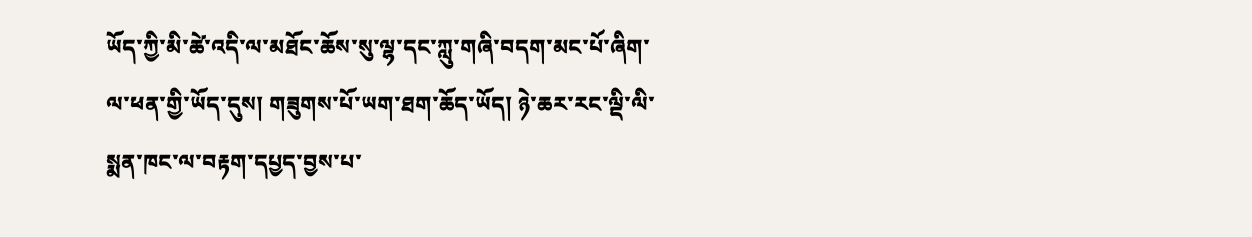ཡོད་ཀྱི་མི་ཚེ་འདི་ལ་མཐོང་ཆོས་སུ་ལྷ་དང་ཀླུ་གཞི་བདག་མང་པོ་ཞིག་ལ་ཕན་གྱི་ཡོད་དུས། གཟུགས་པོ་ཡག་ཐག་ཆོད་ཡོད། ཉེ་ཆར་རང་ལྡི་ལི་སྨན་ཁང་ལ་བརྟག་དཔྱད་བྱས་པ་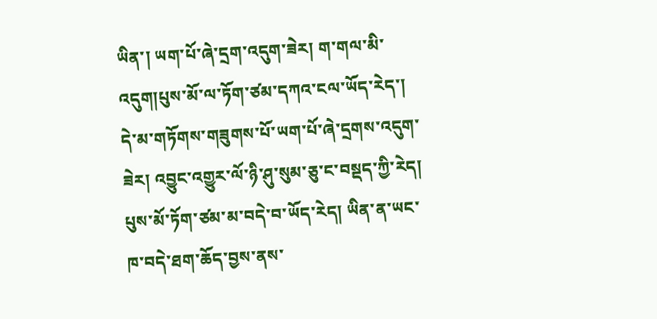ཡིན་། ཡག་པོ་ཞེ་དྲག་འདུག་ཟེར། ག་གལ་མི་འདུག།པུས་མོ་ལ་ཏོག་ཙམ་དཀའ་ངལ་ཡོད་རེད་། དེ་མ་གཏོགས་གཟུགས་པོ་ཡག་པོ་ཞེ་དྲགས་འདུག་ཟེར། འབྱུང་འགྱུར་ལོ་ཉི་ཤུ་སུམ་ཅུ་ང་བསྡད་ཀྱི་རེད། པུས་མོ་ཏོག་ཙམ་མ་བདེ་བ་ཡོད་རེད། ཡིན་ན་ཡང་ཁ་བདེ་ཐག་ཆོད་བྱས་ནས་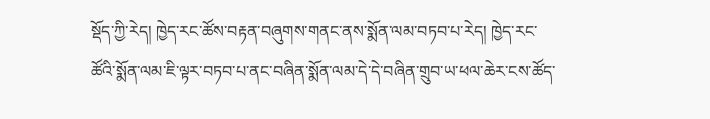སྡོད་ཀྱི་རེད། ཁྱེད་རང་ཚོས་བརྟན་བཞུགས་གནང་ནས་སྨོན་ལམ་བཏབ་པ་རེད། ཁྱེད་རང་ཚོའི་སྨོན་ལམ་ཇི་ལྟར་བཏབ་པ་ནང་བཞིན་སྨོན་ལམ་དེ་དེ་བཞིན་གྲུབ་ཡ་ཕལ་ཆེར་ངས་ཚོད་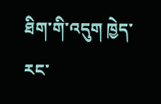ཐིག་གི་འདུག ཁྱེད་རང་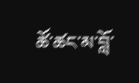ཚོ་ཚང་མ་བློ་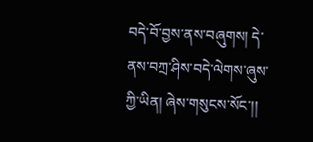བདེ་བོ་བྱས་ནས་བཞུགས། དེ་ནས་བཀྲ་ཤིས་བདེ་ལེགས་ཞུས་ཀྱི་ཡིན། ཞེས་གསུངས་སོང་།།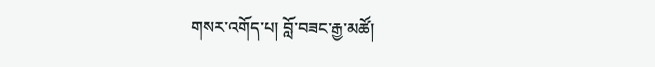གསར་འགོད་པ། བློ་བཟང་རྒྱ་མཚོ།